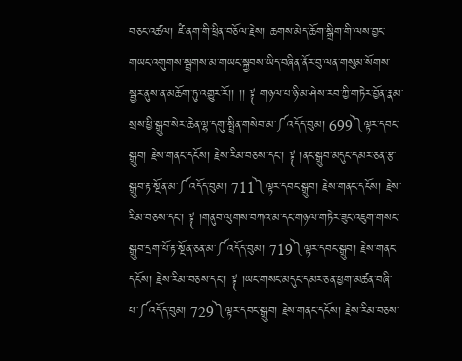བཅང་འཚལ། ཛཾ་ནག་གི་ཕྲིན་བཅོལ་རྗེས། ཆགས་མེད་ཆོག་སྒྲིག་གི་ལས་བྱང་གཡང་འགུགས་སྦྲགས་མ་གཡང་སྐྱབས་ཡིད་བཞིན་ནོར་བུ་ལན་གསུམ་སོགས་སྦྱར་ནུས་ན་མཆོག་ཏུ་འགྱུར་རོ།། །། ༈ གཉལ་པ་ཉི་མ་ཤེས་རབ་ཀྱི་གཏེར་བྱོན་རྣམ་སྲས་ཕྱི་སྒྲུབ་སེར་ཆེན་ལྷ་དགུ་སྤྲིན་གསེབ་མ་༼འདོད་བུམ། 699༽ལྟར་དབང་སྒྲུབ། རྗེས་གནང་དངོས། རྗེས་རིམ་བཅས་དང་། ༈ །ནང་སྒྲུབ་མདུང་དམར་ཅན་རྩ་སྒྲུབ་རྟ་སྔོན་མ་༼འདོད་བུམ། 711༽ལྟར་དབང་སྒྲུབ། རྗེས་གནང་དངོས། རྗེས་རིམ་བཅས་དང་། ༈ །གནུབ་ལུགས་བཀའ་མ་དང་གཉལ་གཏེར་ཟུང་འཇུག་གསང་སྒྲུབ་དྲག་པོ་རྟ་སྔོན་ཅན་མ་༼འདོད་བུམ། 719༽ལྟར་དབང་སྒྲུབ། རྗེས་གནང་དངོས། རྗེས་རིམ་བཅས་དང་། ༈ །ཡང་གསང་མདུང་དམར་ཅན་ཕྱག་མཚན་བཞི་པ་༼འདོད་བུམ། 729༽ལྟར་དབང་སྒྲུབ། རྗེས་གནང་དངོས། རྗེས་རིམ་བཅས་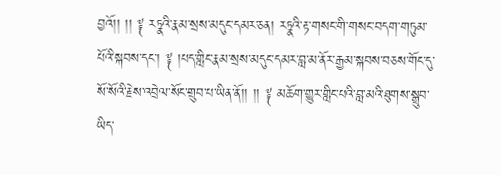བྱའོ།། །། ༈ རཏྣའི་རྣམ་སྲས་མདུང་དམར་ཅན། རཏྣའི་རྟ་གསང་གི་གསང་བདག་གཏུམ་པོའི་སྐབས་དང་། ༈ །པད་གླིང་རྣམ་སྲས་མདུང་དམར་བླ་མ་ནོར་རྒྱམ་སྐབས་བཅས་གོང་དུ་སོ་སོའི་རྗེས་འབྲེལ་སོང་གྲུབ་པ་ཡིན་ནོ།། །། ༈ མཆོག་གྱུར་གླིང་པའི་བླ་མའི་ཐུགས་སྒྲུབ་ཡིད་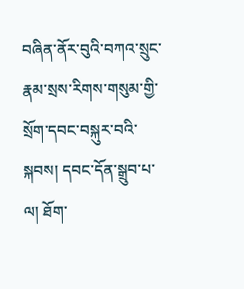བཞིན་ནོར་བུའི་བཀའ་སྲུང་རྣམ་སྲས་རིགས་གསུམ་གྱི་སྲོག་དབང་བསྐུར་བའི་སྐབས། དབང་དོན་སྒྲུབ་པ་ལ། ཐོག་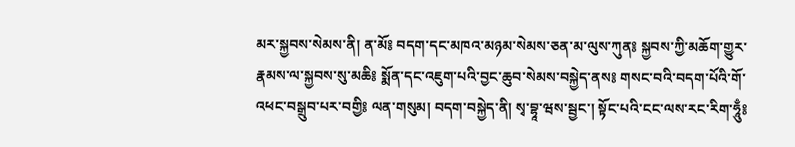མར་སྐྱབས་སེམས་ནི། ན་མོ༔ བདག་དང་མཁའ་མཉམ་སེམས་ཅན་མ་ལུས་ཀུན༔ སྐྱབས་ཀྱི་མཆོག་གྱུར་རྣམས་ལ་སྐྱབས་སུ་མཆི༔ སྨོན་དང་འཇུག་པའི་བྱང་ཆུབ་སེམས་བསྐྱེད་ནས༔ གསང་བའི་བདག་པོའི་གོ་འཕང་བསྒྲུབ་པར་བགྱི༔ ལན་གསུམ། བདག་བསྐྱེད་ནི། སྭ་བྷཱ་ཝས་སྦྱང་། སྟོང་པའི་ངང་ལས་རང་རིག་ཧཱུྃ༔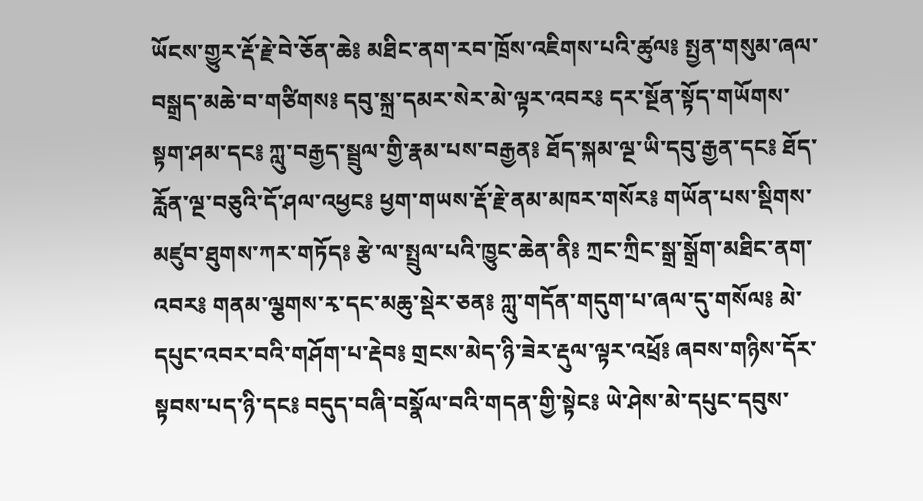ཡོངས་གྱུར་རྡོ་རྗེ་བེ་ཅོན་ཆེ༔ མཐིང་ནག་རབ་ཁྲོས་འཇིགས་པའི་ཚུལ༔ སྤྱན་གསུམ་ཞལ་བསྒྲད་མཆེ་བ་གཙིགས༔ དབུ་སྐྲ་དམར་སེར་མེ་ལྟར་འབར༔ དར་སྔོན་སྟོད་གཡོགས་སྟག་ཤམ་དང༔ ཀླུ་བརྒྱད་སྦྲུལ་གྱི་རྣམ་པས་བརྒྱན༔ ཐོད་སྐམ་ལྔ་ཡི་དབུ་རྒྱན་དང༔ ཐོད་རློན་ལྔ་བཅུའི་དོ་ཤལ་འཕྱང༔ ཕྱག་གཡས་རྡོ་རྗེ་ནམ་མཁར་གསོར༔ གཡོན་པས་སྡིགས་མཛུབ་ཐུགས་ཀར་གཏོད༔ རྩེ་ལ་སྤྲུལ་པའི་ཁྱུང་ཆེན་ནི༔ ཀྲང་ཀྲིང་སྒྲ་སྒྲོག་མཐིང་ནག་འབར༔ གནམ་ལྕགས་རྭ་དང་མཆུ་སྡེར་ཅན༔ ཀླུ་གདོན་གདུག་པ་ཞལ་དུ་གསོལ༔ མེ་དཔུང་འབར་བའི་གཤོག་པ་རྡེབ༔ གྲངས་མེད་ཉི་ཟེར་རྡུལ་ལྟར་འཕྲོ༔ ཞབས་གཉིས་དོར་སྟབས་པད་ཉི་དང༔ བདུད་བཞི་བསྣོལ་བའི་གདན་གྱི་སྟེང༔ ཡེ་ཤེས་མེ་དཔུང་དབུས་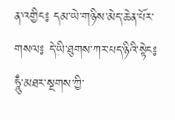ན་འགྱིང༔ དམ་ཡེ་གཉིས་མེད་ཆེན་པོར་གསལ༔ དེ་ཡི་ཐུགས་ཀར་པད་ཉིའི་སྟེང༔ ཧཱུྃ་མཐར་སྔགས་ཀྱི་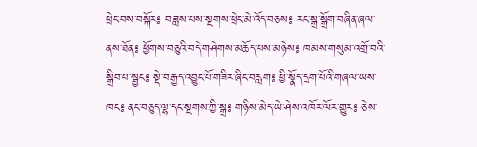ཕྲེང་བས་བསྐོར༔ བཟླས་པས་སྔགས་ཕྲེང་མེ་འོད་བཅས༔ རང་སྒྲ་སྒྲོག་བཞིན་ཞལ་ནས་ཐོན༔ ཕྱོགས་བཅུའི་བདེ་གཤེགས་མཆོད་པས་མཉེས༔ ཁམས་གསུམ་འགྲོ་བའི་སྒྲིབ་པ་སྦྱང༔ སྡེ་བརྒྱད་འབྱུང་པོ་གཟིར་ཞིང་བརླག༔ ཕྱི་སྣོད་དྲག་པོའི་གཞལ་ཡས་ཁང༔ ནང་བཅུད་ལྷ་དང་སྔགས་ཀྱི་སྒྲ༔ གཉིས་མེད་ཡེ་ཤེས་འཁོར་ལོར་གྱུར༔ ཅེས་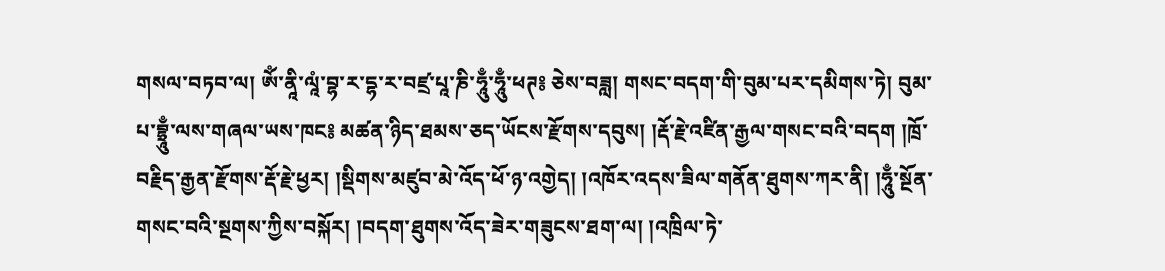གསལ་བཏབ་ལ། ཨོཾ་ནཱི་ལཱཾ་བྷ་ར་དྷ་ར་བཛྲ་པཱ་ཎི་ཧཱུྃ་ཧཱུྃ་ཕཊ༔ ཅེས་བཟླ། གསང་བདག་གི་བུམ་པར་དམིགས་ཏེ། བུམ་པ་བྷྲཱུྃ་ལས་གཞལ་ཡས་ཁང༔ མཚན་ཉིད་ཐམས་ཅད་ཡོངས་རྫོགས་དབུས། །རྡོ་རྗེ་འཛིན་རྒྱལ་གསང་བའི་བདག །ཁྲོ་བརྗིད་རྒྱན་རྫོགས་རྡོ་རྗེ་ཕྱར། །སྡིགས་མཛུབ་མེ་འོད་ཕོ་ཉ་འགྱེད། །འཁོར་འདས་ཟིལ་གནོན་ཐུགས་ཀར་ནི། །ཧཱུྃ་སྔོན་གསང་བའི་སྔགས་ཀྱིས་བསྐོར། །བདག་ཐུགས་འོད་ཟེར་གཟུངས་ཐག་ལ། །འཁྲིལ་ཏེ་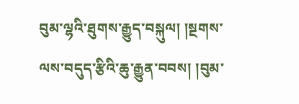བུམ་ལྷའི་ཐུགས་རྒྱུད་བསྐུལ། །སྔགས་ལས་བདུད་རྩིའི་ཆུ་རྒྱུན་བབས། །བུམ་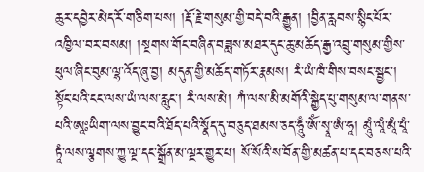ཆུར་དབྱེར་མེད་རོ་གཅིག་པས། །རྡོ་རྗེ་གསུམ་གྱི་བདེ་བའི་རྒྱུན། །བྱིན་རླབས་སྙིང་པོར་འཁྱིལ་བར་བསམ། །སྔགས་གོང་བཞིན་བཟླས་མཐར་དུང་ཆུ་མཆོད་རྒྱ་འབྲུ་གསུམ་གྱིས་ཕུལ་ཞིང་བུམ་ལྷ་འོད་ཞུ་བྱ། མདུན་གྱི་མཆོད་གཏོར་རྣམས། རཾ་ཡཾ་ཁཾ་གིས་བསང་སྦྱང་། སྟོང་པའི་ངང་ལས་ཡཾ་ལས་རླུང་། རཾ་ལས་མེ། ཀཾ་ལས་མི་མགོའི་སྒྱེད་པུ་གསུམ་ལ་གནས་པའི་ཨཱཿཡིག་ལས་བྱུང་བའི་ཐོད་པའི་སྣོད་དུ་བཅུད་ཐམས་ཅད་ཧཱུྃ་ཨོཾ་སྭཱ་ཨཾ་ཧཱ། མཱུཾ་ལཱཾ་མཱཾ་པཱཾ་ཏཱཾ་ལས་ལྕགས་ཀྱུ་ལྔ་དང་སྒྲོན་མ་ལྔར་གྱུར་པ། སོ་སོའི་ས་བོན་གྱི་མཚན་པ་དང་བཅས་པའི་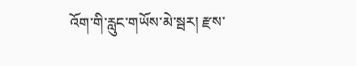འོག་གི་རླུང་གཡོས་མེ་སྦར། རྫས་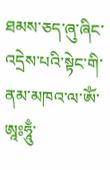ཐམས་ཅད་ཞུ་ཞིང་འདྲེས་པའི་སྟེང་གི་ནམ་མཁའ་ལ་ཨོཾ་ཨཱཿཧཱུྃ་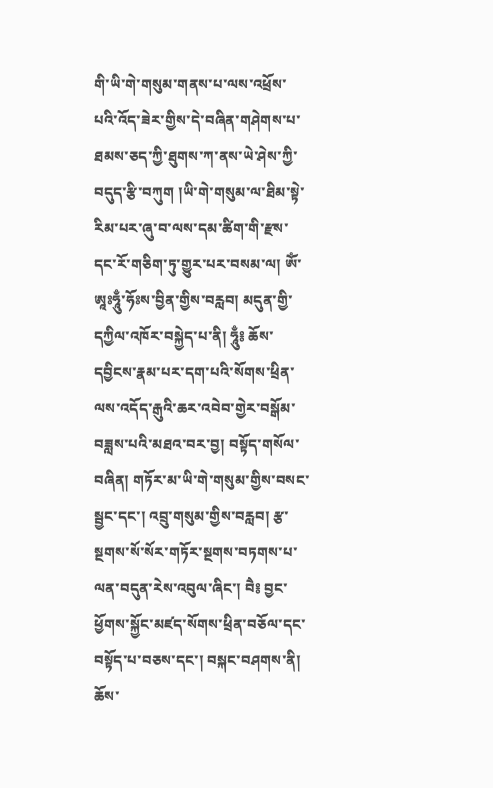གི་ཡི་གེ་གསུམ་གནས་པ་ལས་འཕྲོས་པའི་འོད་ཟེར་གྱིས་དེ་བཞིན་གཤེགས་པ་ཐམས་ཅད་ཀྱི་ཐུགས་ཀ་ནས་ཡེ་ཤེས་ཀྱི་བདུད་རྩི་བཀུག །ཡི་གེ་གསུམ་ལ་ཐིམ་སྟེ་རིམ་པར་ཞུ་བ་ལས་དམ་ཚིག་གི་རྫས་དང་རོ་གཅིག་ཏུ་གྱུར་པར་བསམ་ལ། ཨོཾ་ཨཱཿཧཱུྃ་ཧོཿས་བྱིན་གྱིས་བརླབ། མདུན་གྱི་དཀྱིལ་འཁོར་བསྐྱེད་པ་ནི། ཧཱུྃ༔ ཆོས་དབྱིངས་རྣམ་པར་དག་པའི་སོགས་ཕྲིན་ལས་འདོད་རྒུའི་ཆར་འབེབ་གྱེར་བསྒོམ་བཟླས་པའི་མཐའ་བར་བྱ། བསྟོད་གསོལ་བཞིན། གཏོར་མ་ཡི་གེ་གསུམ་གྱིས་བསང་སྦྱང་དང་། འབྲུ་གསུམ་གྱིས་བརླབ། རྩ་སྔགས་སོ་སོར་གཏོར་སྔགས་བཏགས་པ་ལན་བདུན་རེས་འབུལ་ཞིང་། བཻ༔ བྱང་ཕྱོགས་སྐྱོང་མཛད་སོགས་ཕྲིན་བཅོལ་དང་བསྟོད་པ་བཅས་དང་། བསྐང་བཤགས་ནི། ཆོས་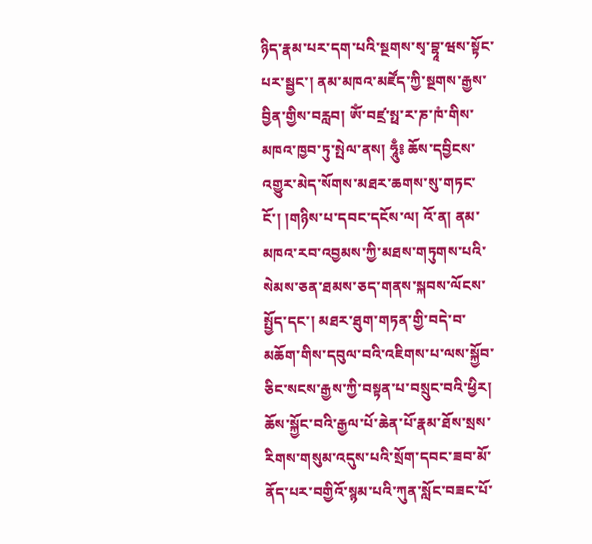ཉིད་རྣམ་པར་དག་པའི་སྔགས་སྭ་བྷཱ་ཝས་སྟོང་པར་སྦྱང་། ནམ་མཁའ་མཛོད་ཀྱི་སྔགས་རྒྱས་བྱིན་གྱིས་བརླབ། ཨོཾ་བཛྲ་སྥ་ར་ཎ་ཁཾ་གིས་མཁའ་ཁྱབ་ཏུ་སྤེལ་ནས། ཧཱུྃ༔ ཆོས་དབྱིངས་འགྱུར་མེད་སོགས་མཐར་ཆགས་སུ་གཏང་ངོ་། །གཉིས་པ་དབང་དངོས་ལ། འོ་ན། ནམ་མཁའ་རབ་འབྱམས་ཀྱི་མཐས་གཏུགས་པའི་སེམས་ཅན་ཐམས་ཅད་གནས་སྐབས་ལོངས་སྤྱོད་དང་། མཐར་ཐུག་གཏན་གྱི་བདེ་བ་མཆོག་གིས་དབུལ་བའི་འཇིགས་པ་ལས་སྐྱོབ་ཅིང་སངས་རྒྱས་ཀྱི་བསྟན་པ་བསྲུང་བའི་ཕྱིར། ཆོས་སྐྱོང་བའི་རྒྱལ་པོ་ཆེན་པོ་རྣམ་ཐོས་སྲས་རིགས་གསུམ་འདུས་པའི་སྲོག་དབང་ཟབ་མོ་ནོད་པར་བགྱིའོ་སྙམ་པའི་ཀུན་སློང་བཟང་པོ་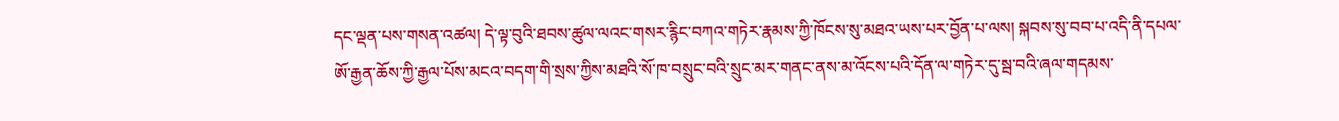དང་ལྡན་པས་གསན་འཚལ། དེ་ལྟ་བུའི་ཐབས་ཚུལ་ལའང་གསར་རྙིང་བཀའ་གཏེར་རྣམས་ཀྱི་ཁོངས་སུ་མཐའ་ཡས་པར་བྱོན་པ་ལས། སྐབས་སུ་བབ་པ་འདི་ནི་དཔལ་ཨོ་རྒྱན་ཆོས་ཀྱི་རྒྱལ་པོས་མངའ་བདག་གི་སྲས་ཀྱིས་མཐའི་སོ་ཁ་བསྲུང་བའི་སྲུང་མར་གནང་ནས་མ་འོངས་པའི་དོན་ལ་གཏེར་དུ་སྦ་བའི་ཞལ་གདམས་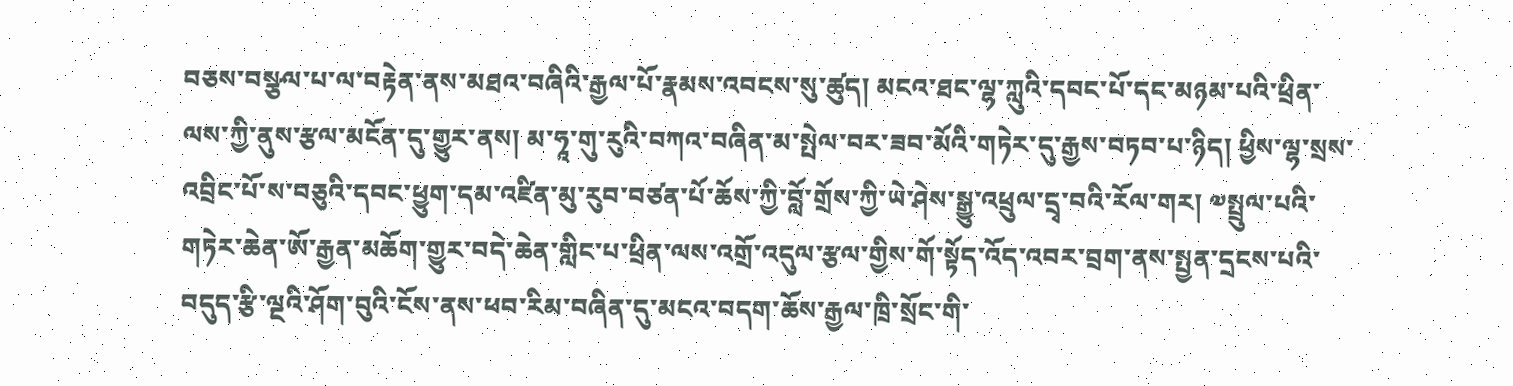བཅས་བསྩལ་པ་ལ་བརྟེན་ནས་མཐའ་བཞིའི་རྒྱལ་པོ་རྣམས་འབངས་སུ་ཚུད། མངའ་ཐང་ལྷ་ཀླུའི་དབང་པོ་དང་མཉམ་པའི་ཕྲིན་ལས་ཀྱི་ནུས་རྩལ་མངོན་དུ་གྱུར་ནས། མ་ཧཱ་གུ་རུའི་བཀའ་བཞིན་མ་སྤེལ་བར་ཟབ་མོའི་གཏེར་དུ་རྒྱས་བཏབ་པ་ཉིད། ཕྱིས་ལྷ་སྲས་འབྲིང་པོ་ས་བཅུའི་དབང་ཕྱུག་དམ་འཛིན་མུ་རུབ་བཙན་པོ་ཆོས་ཀྱི་བློ་གྲོས་ཀྱི་ཡེ་ཤེས་སྒྱུ་འཕྲུལ་དྲྭ་བའི་རོལ་གར། ༧སྤྲུལ་པའི་གཏེར་ཆེན་ཨོ་རྒྱན་མཆོག་གྱུར་བདེ་ཆེན་གླིང་པ་ཕྲིན་ལས་འགྲོ་འདུལ་རྩལ་གྱིས་གོ་སྟོད་འོད་འབར་བྲག་ནས་སྤྱན་དྲངས་པའི་བདུད་རྩི་ལྔའི་ཤོག་བུའི་ངོས་ནས་ཕབ་རིམ་བཞིན་དུ་མངའ་བདག་ཆོས་རྒྱལ་ཁྲི་སྲོང་གི་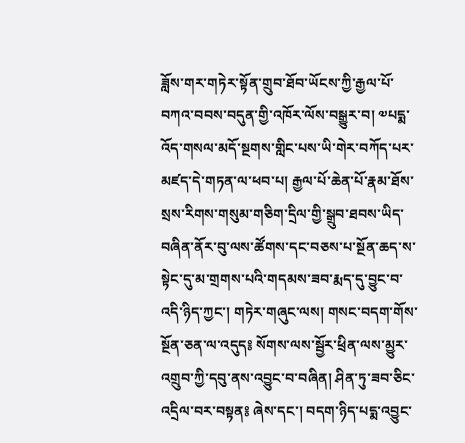ཟློས་གར་གཏེར་སྟོན་གྲུབ་ཐོབ་ཡོངས་ཀྱི་རྒྱལ་པོ་བཀའ་བབས་བདུན་གྱི་འཁོར་ལོས་བསྒྱུར་བ། ༧པདྨ་འོད་གསལ་མདོ་སྔགས་གླིང་པས་ཡི་གེར་བཀོད་པར་མཛད་དེ་གཏན་ལ་ཕབ་པ། རྒྱལ་པོ་ཆེན་པོ་རྣམ་ཐོས་སྲས་རིགས་གསུམ་གཅིག་དྲིལ་གྱི་སྒྲུབ་ཐབས་ཡིད་བཞིན་ནོར་བུ་ལས་ཚོགས་དང་བཅས་པ་སྔོན་ཆད་ས་སྟེང་དུ་མ་གྲགས་པའི་གདམས་ཟབ་རྨད་དུ་བྱུང་བ་འདི་ཉིད་ཀྱང་། གཏེར་གཞུང་ལས། གསང་བདག་གོས་སྔོན་ཅན་ལ་འདུད༔ སོགས་ལས་སྦྱོར་ཕྲིན་ལས་མྱུར་འགྲུབ་ཀྱི་དབུ་ནས་འབྱུང་བ་བཞིན། ཤིན་ཏུ་ཟབ་ཅིང་འདྲིལ་བར་བསྟན༔ ཞེས་དང་། བདག་ཉིད་པདྨ་འབྱུང་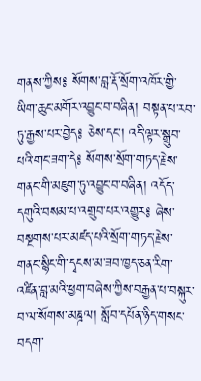གནས་ཀྱིས༔ སོགས་བླ་རྡོ་སྲོག་འཁོར་གྱི་ཡིག་ཆུང་མགོར་འབྱུང་བ་བཞིན། བསྟན་པ་རབ་ཏུ་རྒྱས་པར་བྱེད༔ ཅེས་དང་། འདི་ལྟར་སྒྲུབ་པའི་གང་ཟག་དེ༔ སོགས་སྲོག་གཏད་རྗེས་གནང་གི་མཇུག་ཏུ་འབྱུང་བ་བཞིན། འདོད་དགུའི་བསམ་པ་འགྲུབ་པར་འགྱུར༔ ཞེས་བསྔགས་པར་མཛད་པའི་སྲོག་གཏད་རྗེས་གནང་སྙིང་གི་དྭངས་མ་ཟབ་ཁྱད་ཅན་རིག་འཛིན་བླ་མའི་ཕྱག་བཞེས་ཀྱིས་བརྒྱན་པ་བསྐུར་བ་ལ་སོགས་མཎྜལ། སློབ་དཔོན་ཉིད་གསང་བདག་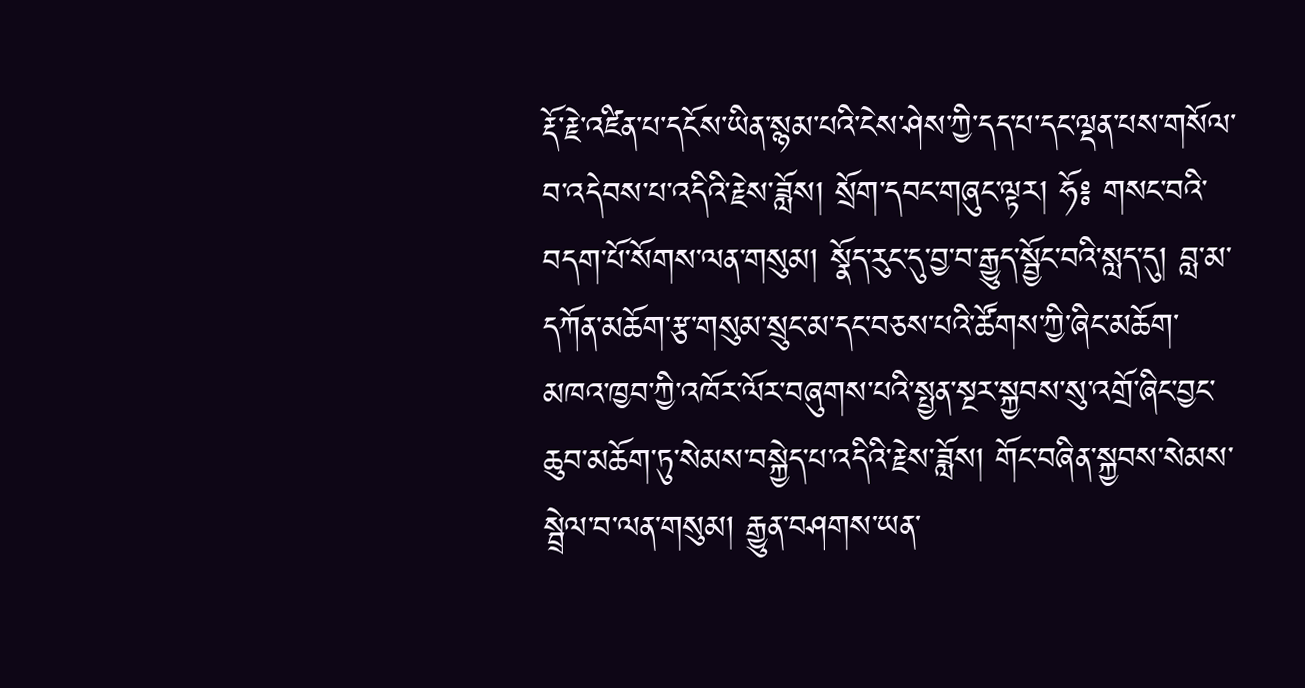རྡོ་རྗེ་འཛིན་པ་དངོས་ཡིན་སྙམ་པའི་ངེས་ཤེས་ཀྱི་དད་པ་དང་ལྡན་པས་གསོལ་བ་འདེབས་པ་འདིའི་རྗེས་ཟློས། སྲོག་དབང་གཞུང་ལྟར། ཧོ༔ གསང་བའི་བདག་པོ་སོགས་ལན་གསུམ། སྣོད་རུང་དུ་བྱ་བ་རྒྱུད་སྦྱོང་བའི་སླད་དུ། བླ་མ་དཀོན་མཆོག་རྩ་གསུམ་སྲུང་མ་དང་བཅས་པའི་ཚོགས་ཀྱི་ཞིང་མཆོག་མཁའ་ཁྱབ་ཀྱི་འཁོར་ལོར་བཞུགས་པའི་སྤྱན་སྔར་སྐྱབས་སུ་འགྲོ་ཞིང་བྱང་ཆུབ་མཆོག་ཏུ་སེམས་བསྐྱེད་པ་འདིའི་རྗེས་ཟློས། གོང་བཞིན་སྐྱབས་སེམས་སྦྲེལ་བ་ལན་གསུམ། རྒྱུན་བཤགས་ཡན་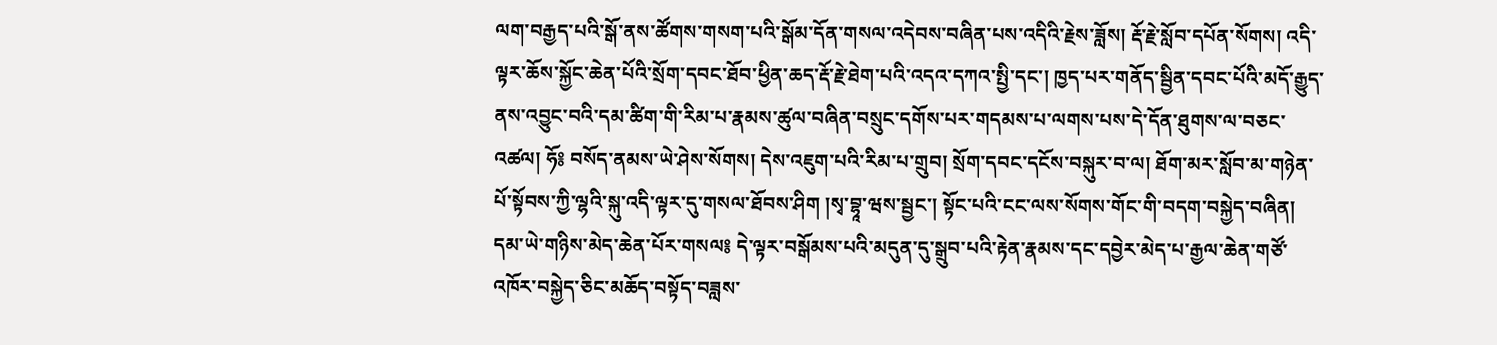ལག་བརྒྱད་པའི་སྒོ་ནས་ཚོགས་གསག་པའི་སྒོམ་དོན་གསལ་འདེབས་བཞིན་པས་འདིའི་རྗེས་ཟློས། རྡོ་རྗེ་སློབ་དཔོན་སོགས། འདི་ལྟར་ཆོས་སྐྱོང་ཆེན་པོའི་སྲོག་དབང་ཐོབ་ཕྱིན་ཆད་རྡོ་རྗེ་ཐེག་པའི་འདའ་དཀའ་སྤྱི་དང་། ཁྱད་པར་གནོད་སྦྱིན་དབང་པོའི་མདོ་རྒྱུད་ནས་འབྱུང་བའི་དམ་ཚིག་གི་རིམ་པ་རྣམས་ཚུལ་བཞིན་བསྲུང་དགོས་པར་གདམས་པ་ལགས་པས་དེ་དོན་ཐུགས་ལ་བཅང་འཚལ། ཧོ༔ བསོད་ནམས་ཡེ་ཤེས་སོགས། དེས་འཇུག་པའི་རིམ་པ་གྲུབ། སྲོག་དབང་དངོས་བསྐུར་བ་ལ། ཐོག་མར་སློབ་མ་གཉེན་པོ་སྟོབས་ཀྱི་ལྷའི་སྐུ་འདི་ལྟར་དུ་གསལ་ཐོབས་ཤིག །སྭ་བྷཱ་ཝས་སྦྱང་། སྟོང་པའི་ངང་ལས་སོགས་གོང་གི་བདག་བསྐྱེད་བཞིན། དམ་ཡེ་གཉིས་མེད་ཆེན་པོར་གསལ༔ དེ་ལྟར་བསྒོམས་པའི་མདུན་དུ་སྒྲུབ་པའི་རྟེན་རྣམས་དང་དབྱེར་མེད་པ་རྒྱལ་ཆེན་གཙོ་འཁོར་བསྐྱེད་ཅིང་མཆོད་བསྟོད་བཟླས་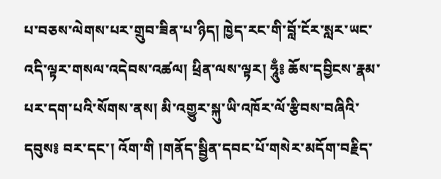པ་བཅས་ལེགས་པར་གྲུབ་ཟིན་པ་ཉིད། ཁྱེད་རང་གི་བློ་ངོར་སླར་ཡང་འདི་ལྟར་གསལ་འདེབས་འཚལ། ཕྲིན་ལས་ལྟར། ཧཱུྃ༔ ཆོས་དབྱིངས་རྣམ་པར་དག་པའི་སོགས་ནས། མི་འགྱུར་སྐུ་ཡི་འཁོར་ལོ་རྩིབས་བཞིའི་དབུས༔ བར་དང་། འོག་གི །གནོད་སྦྱིན་དབང་པོ་གསེར་མདོག་བརྗིད་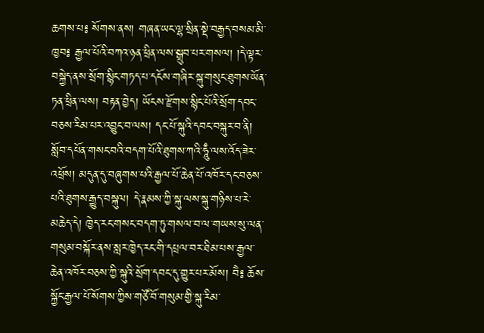ཆགས་པ༔ སོགས་ནས། གཞན་ཡང་ལྷ་སྲིན་སྡེ་བརྒྱད་བསམ་མི་ཁྱབ༔ རྒྱལ་པོའི་བཀའ་ཉན་ཕྲིན་ལས་སྒྲུབ་པར་གསལ། །དེ་ལྟར་བསྐྱེད་ནས་སྲོག་སྙིང་གཏད་པ་དངོས་གཞིར་སྐུ་གསུང་ཐུགས་ཡོན་ཏན་ཕྲིན་ལས། བརྟན་བྱེད། ཡོངས་རྫོགས་སྙིང་པོའི་སྲོག་དབང་བཅས་རིམ་པར་འབྱུང་བ་ལས། དང་པོ་སྐུའི་དབང་བསྐུར་བ་ནི། སློབ་དཔོན་གསང་བའི་བདག་པོའི་ཐུགས་ཀའི་ཧཱུྃ་ལས་འོད་ཟེར་འཕྲོས། མདུན་དུ་བཞུགས་པའི་རྒྱལ་པོ་ཆེན་པོ་འཁོར་དང་བཅས་པའི་ཐུགས་རྒྱུད་བསྐུལ། དེ་རྣམས་ཀྱི་སྐུ་ལས་སྐུ་གཉིས་པ་རེ་མཆེད་དེ། ཁྱེད་རང་གསང་བདག་ཏུ་གསལ་བ་ལ་གཡས་སུ་ལན་གསུམ་བསྐོར་ནས་སླར་ཁྱེད་རང་གི་དཔྲལ་བར་ཐིམ་པས་རྒྱལ་ཆེན་འཁོར་བཅས་ཀྱི་སྐུའི་སྲོག་དབང་དུ་གྱུར་པར་མོས། བཻ༔ ཆོས་སྐྱོང་རྒྱལ་པོ་སོགས་ཀྱིས་གཙོ་བོ་གསུམ་གྱི་སྐུ་རིམ་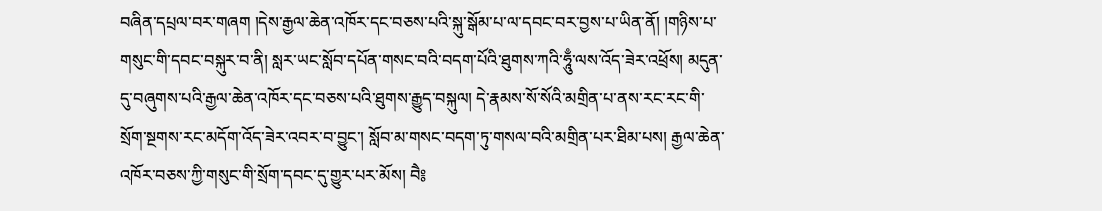བཞིན་དཔྲལ་བར་གཞག །དེས་རྒྱལ་ཆེན་འཁོར་དང་བཅས་པའི་སྐུ་སྒོམ་པ་ལ་དབང་བར་བྱས་པ་ཡིན་ནོ། །གཉིས་པ་གསུང་གི་དབང་བསྐུར་བ་ནི། སླར་ཡང་སློབ་དཔོན་གསང་བའི་བདག་པོའི་ཐུགས་ཀའི་ཧཱུྃ་ལས་འོད་ཟེར་འཕྲོས། མདུན་དུ་བཞུགས་པའི་རྒྱལ་ཆེན་འཁོར་དང་བཅས་པའི་ཐུགས་རྒྱུད་བསྐུལ། དེ་རྣམས་སོ་སོའི་མགྲིན་པ་ནས་རང་རང་གི་སྲོག་སྔགས་རང་མདོག་འོད་ཟེར་འབར་བ་བྱུང་། སློབ་མ་གསང་བདག་ཏུ་གསལ་བའི་མགྲིན་པར་ཐིམ་པས། རྒྱལ་ཆེན་འཁོར་བཅས་ཀྱི་གསུང་གི་སྲོག་དབང་དུ་གྱུར་པར་མོས། བཻ༔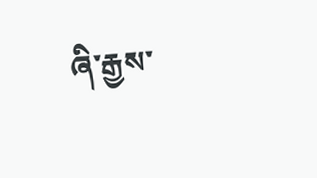ཞི་རྒྱས་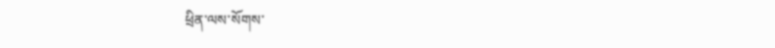ཕྲིན་ལས་སོགས་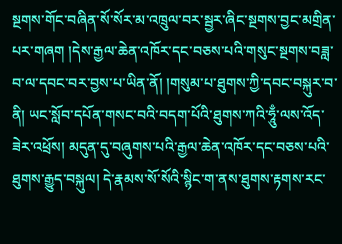སྔགས་གོང་བཞིན་སོ་སོར་མ་འཁྲུལ་བར་སྦྱར་ཞིང་སྔགས་བྱང་མགྲིན་པར་གཞག །དེས་རྒྱལ་ཆེན་འཁོར་དང་བཅས་པའི་གསུང་སྔགས་བཟླ་བ་ལ་དབང་བར་བྱས་པ་ཡིན་ནོ། །གསུམ་པ་ཐུགས་ཀྱི་དབང་བསྐུར་བ་ནི། ཡང་སློབ་དཔོན་གསང་བའི་བདག་པོའི་ཐུགས་ཀའི་ཧཱུྃ་ལས་འོད་ཟེར་འཕྲོས། མདུན་དུ་བཞུགས་པའི་རྒྱལ་ཆེན་འཁོར་དང་བཅས་པའི་ཐུགས་རྒྱུད་བསྐུལ། དེ་རྣམས་སོ་སོའི་སྙིང་ག་ནས་ཐུགས་རྟགས་རང་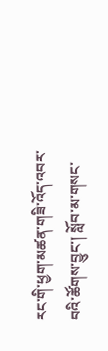རང་གི་ཕྱག་མཚན་གཟི་འོད་འབར་བའི་ཚོགས་བྱུང་། སློབ་མ་གསང་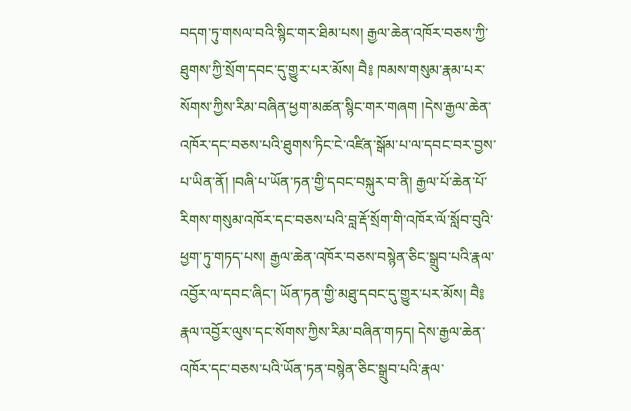བདག་ཏུ་གསལ་བའི་སྙིང་གར་ཐིམ་པས། རྒྱལ་ཆེན་འཁོར་བཅས་ཀྱི་ཐུགས་ཀྱི་སྲོག་དབང་དུ་གྱུར་པར་མོས། བཻ༔ ཁམས་གསུམ་རྣམ་པར་སོགས་ཀྱིས་རིམ་བཞིན་ཕྱག་མཚན་སྙིང་གར་གཞག །དེས་རྒྱལ་ཆེན་འཁོར་དང་བཅས་པའི་ཐུགས་ཏིང་ངེ་འཛིན་སྒོམ་པ་ལ་དབང་བར་བྱས་པ་ཡིན་ནོ། །བཞི་པ་ཡོན་ཏན་གྱི་དབང་བསྐུར་བ་ནི། རྒྱལ་པོ་ཆེན་པོ་རིགས་གསུམ་འཁོར་དང་བཅས་པའི་བླ་རྡོ་སྲོག་གི་འཁོར་ལོ་སློབ་བུའི་ཕྱག་ཏུ་གཏད་པས། རྒྱལ་ཆེན་འཁོར་བཅས་བསྙེན་ཅིང་སྒྲུབ་པའི་རྣལ་འབྱོར་ལ་དབང་ཞིང་། ཡོན་ཏན་གྱི་མཐུ་དབང་དུ་གྱུར་པར་མོས། བཻ༔ རྣལ་འབྱོར་ལུས་དང་སོགས་ཀྱིས་རིམ་བཞིན་གཏད། དེས་རྒྱལ་ཆེན་འཁོར་དང་བཅས་པའི་ཡོན་ཏན་བསྙེན་ཅིང་སྒྲུབ་པའི་རྣལ་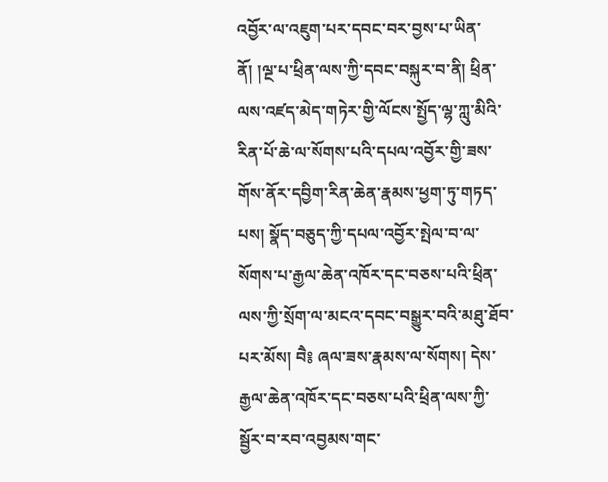འབྱོར་ལ་འཇུག་པར་དབང་བར་བྱས་པ་ཡིན་ནོ། །ལྔ་པ་ཕྲིན་ལས་ཀྱི་དབང་བསྐུར་བ་ནི། ཕྲིན་ལས་འཛད་མེད་གཏེར་གྱི་ལོངས་སྤྱོད་ལྷ་ཀླུ་མིའི་རིན་པོ་ཆེ་ལ་སོགས་པའི་དཔལ་འབྱོར་གྱི་ཟས་གོས་ནོར་དབྱིག་རིན་ཆེན་རྣམས་ཕྱག་ཏུ་གཏད་པས། སྣོད་བཅུད་ཀྱི་དཔལ་འབྱོར་སྤེལ་བ་ལ་སོགས་པ་རྒྱལ་ཆེན་འཁོར་དང་བཅས་པའི་ཕྲིན་ལས་ཀྱི་སྲོག་ལ་མངའ་དབང་བསྒྱུར་བའི་མཐུ་ཐོབ་པར་མོས། བཻ༔ ཞལ་ཟས་རྣམས་ལ་སོགས། དེས་རྒྱལ་ཆེན་འཁོར་དང་བཅས་པའི་ཕྲིན་ལས་ཀྱི་སྦྱོར་བ་རབ་འབྱམས་གང་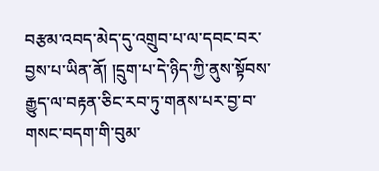བརྩམ་འབད་མེད་དུ་འགྲུབ་པ་ལ་དབང་བར་བྱས་པ་ཡིན་ནོ། །དྲུག་པ་དེ་ཉིད་ཀྱི་ནུས་སྟོབས་རྒྱུད་ལ་བརྟན་ཅིང་རབ་ཏུ་གནས་པར་བྱ་བ་གསང་བདག་གི་བུམ་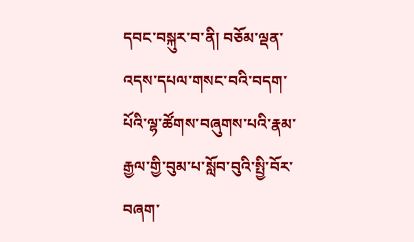དབང་བསྐུར་བ་ནི། བཅོམ་ལྡན་འདས་དཔལ་གསང་བའི་བདག་པོའི་ལྷ་ཚོགས་བཞུགས་པའི་རྣམ་རྒྱལ་གྱི་བུམ་པ་སློབ་བུའི་སྤྱི་བོར་བཞག་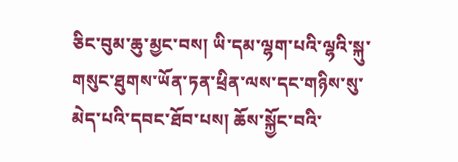ཅིང་བུམ་ཆུ་མྱང་བས། ཡི་དམ་ལྷག་པའི་ལྷའི་སྐུ་གསུང་ཐུགས་ཡོན་ཏན་ཕྲིན་ལས་དང་གཉིས་སུ་མེད་པའི་དབང་ཐོབ་པས། ཆོས་སྐྱོང་བའི་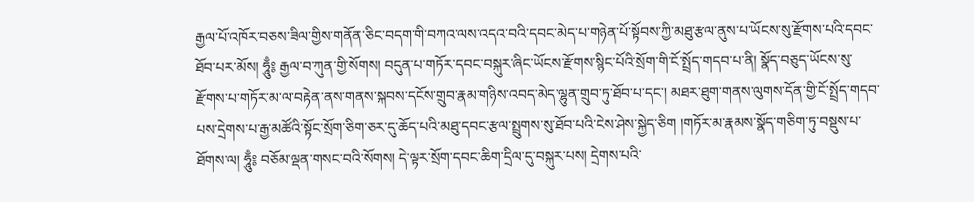རྒྱལ་པོ་འཁོར་བཅས་ཟིལ་གྱིས་གནོན་ཅིང་བདག་གི་བཀའ་ལས་འདའ་བའི་དབང་མེད་པ་གཉེན་པོ་སྟོབས་ཀྱི་མཐུ་རྩལ་ནུས་པ་ཡོངས་སུ་རྫོགས་པའི་དབང་ཐོབ་པར་མོས། ཧཱུྃ༔ རྒྱལ་བ་ཀུན་གྱི་སོགས། བདུན་པ་གཏོར་དབང་བསྐུར་ཞིང་ཡོངས་རྫོགས་སྙིང་པོའི་སྲོག་གི་ངོ་སྤྲོད་གདབ་པ་ནི། སྣོད་བཅུད་ཡོངས་སུ་རྫོགས་པ་གཏོར་མ་ལ་བརྟེན་ནས་གནས་སྐབས་དངོས་གྲུབ་རྣམ་གཉིས་འབད་མེད་ལྷུན་གྲུབ་ཏུ་ཐོབ་པ་དང་། མཐར་ཐུག་གནས་ལུགས་དོན་གྱི་ངོ་སྤྲོད་གདབ་པས་དྲེགས་པ་རྒྱ་མཚོའི་སྟོང་སྲོག་ཅིག་ཅར་དུ་ཆོད་པའི་མཐུ་དབང་རྩལ་སྤྲུགས་སུ་ཐོབ་པའི་ངེས་ཤེས་སྐྱེད་ཅིག །གཏོར་མ་རྣམས་སྣོད་གཅིག་ཏུ་བསྡུས་པ་ཐོགས་ལ། ཧཱུྃ༔ བཅོམ་ལྡན་གསང་བའི་སོགས། དེ་ལྟར་སྲོག་དབང་ཆིག་དྲིལ་དུ་བསྐུར་པས། དྲེགས་པའི་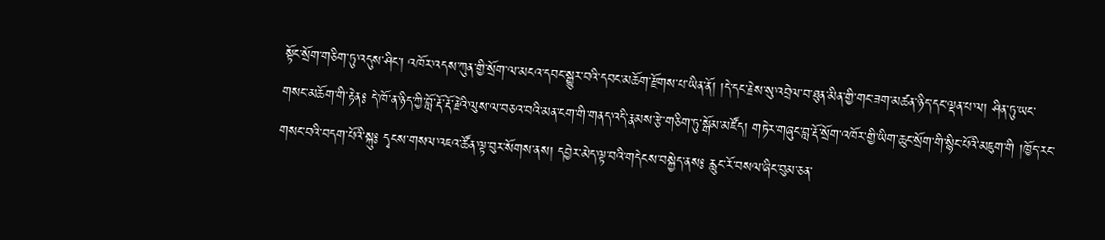སྟོང་སྲོག་གཅིག་ཏུ་འདུས་ཤིང་། འཁོར་འདས་ཀུན་གྱི་སྲོག་ལ་མངའ་དབང་སྒྱུར་བའི་དབང་མཆོག་རྫོགས་པ་ཡིན་ནོ། །དེ་དང་རྗེས་སུ་འབྲེལ་བ་ཐུན་མིན་གྱི་གང་ཟག་མཚན་ཉིད་དང་ལྡན་པ་ལ། ཤིན་ཏུ་ཡང་གསང་མཆོག་གི་རྟེན༔ དེ་ཁོ་ན་ཉིད་ཀྱི་བློ་རྡོ་རྡོ་རྗེའི་ལུས་ལ་བཅའ་བའི་མན་ངག་གི་གནད་འདི་རྣམས་རྩེ་གཅིག་ཏུ་སྒོམ་མཛོད། གཏེར་གཞུང་བླ་རྡོ་སྲོག་འཁོར་གྱི་ཡིག་ཆུང་སྲོག་གི་སྙིང་པོའི་མཇུག་གི །ཁྱོད་རང་གསང་བའི་བདག་པོའི་སྐུ༔ དྭངས་གསལ་འཇའ་ཚོན་ལྟ་བུར་སོགས་ནས། དབྱེར་མེད་ལྟ་བའི་གདེངས་བསྐྱེད་ནས༔ རླུང་རོ་བསལ་ཞིང་བུམ་ཅན་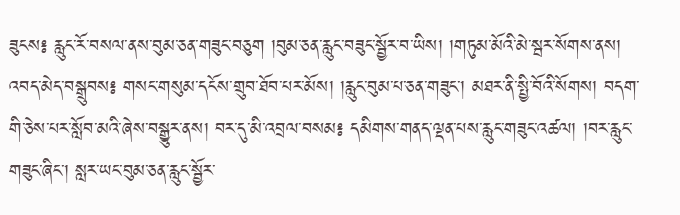ཟུངས༔ རླུང་རོ་བསལ་ནས་བུམ་ཅན་གཟུང་བཅུག །བུམ་ཅན་རླུང་བཟུང་སྦྱོར་བ་ཡིས། །གཏུམ་མོའི་མེ་སྦར་སོགས་ནས། འབད་མེད་བསྒྲུབས༔ གསང་གསུམ་དངོས་གྲུབ་ཐོབ་པར་མོས། །རླུང་བུམ་པ་ཅན་གཟུང་། མཐར་ནི་སྤྱི་བོའི་སོགས། བདག་གི་ཅེས་པར་སློབ་མའི་ཞེས་བསྒྱུར་ནས། བར་དུ་མི་འབྲལ་བསམ༔ དམིགས་གནད་ལྡན་པས་རླུང་གཟུང་འཚལ། །བར་རླུང་གཟུང་ཞིང་། སླར་ཡང་བུམ་ཅན་རླུང་སྦྱོར་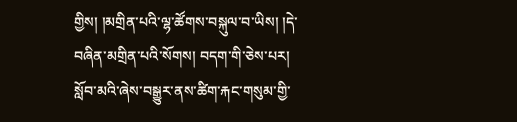གྱིས། །མགྲིན་པའི་ལྷ་ཚོགས་བསྐུལ་བ་ཡིས། །དེ་བཞིན་མགྲིན་པའི་སོགས། བདག་གི་ཅེས་པར། སློབ་མའི་ཞེས་བསྒྱུར་ནས་ཚིག་རྐང་གསུམ་གྱི་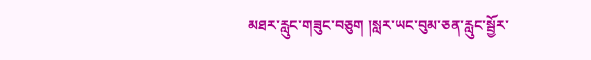མཐར་རླུང་གཟུང་བཅུག །སླར་ཡང་བུམ་ཅན་རླུང་སྦྱོར་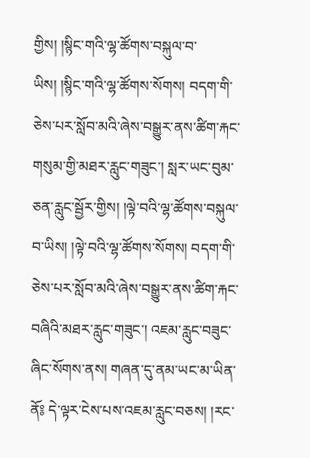གྱིས། །སྙིང་གའི་ལྷ་ཚོགས་བསྐུལ་བ་ཡིས། །སྙིང་གའི་ལྷ་ཚོགས་སོགས། བདག་གི་ཅེས་པར་སློབ་མའི་ཞེས་བསྒྱུར་ནས་ཚིག་རྐང་གསུམ་གྱི་མཐར་རླུང་གཟུང་། སླར་ཡང་བུམ་ཅན་རླུང་སྦྱོར་གྱིས། །ལྟེ་བའི་ལྷ་ཚོགས་བསྐུལ་བ་ཡིས། །ལྟེ་བའི་ལྷ་ཚོགས་སོགས། བདག་གི་ཅེས་པར་སློབ་མའི་ཞེས་བསྒྱུར་ནས་ཚིག་རྐང་བཞིའི་མཐར་རླུང་གཟུང་། འཇམ་རླུང་བཟུང་ཞིང་སོགས་ནས། གཞན་དུ་ནམ་ཡང་མ་ཡིན་ནོ༔ དེ་ལྟར་ངེས་པས་འཇམ་རླུང་བཅས། །རང་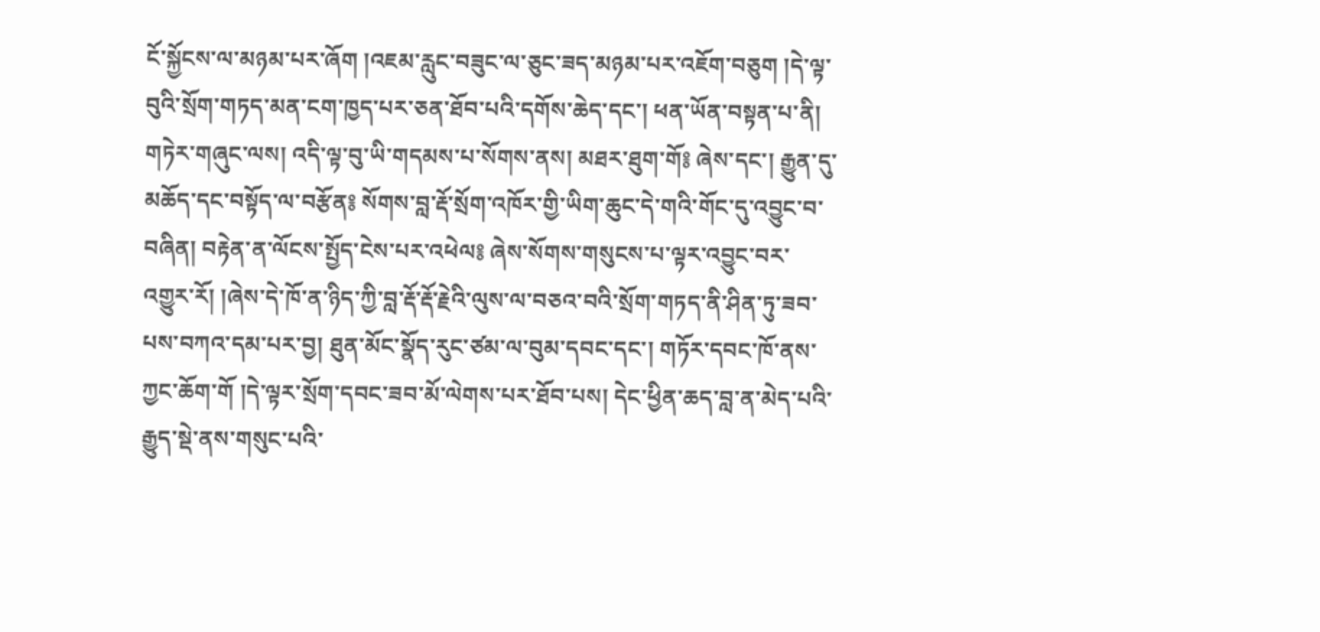ངོ་སྐྱོངས་ལ་མཉམ་པར་ཞོག །འཇམ་རླུང་བཟུང་ལ་ཅུང་ཟད་མཉམ་པར་འཇོག་བཅུག །དེ་ལྟ་བུའི་སྲོག་གཏད་མན་ངག་ཁྱད་པར་ཅན་ཐོབ་པའི་དགོས་ཆེད་དང་། ཕན་ཡོན་བསྟན་པ་ནི། གཏེར་གཞུང་ལས། འདི་ལྟ་བུ་ཡི་གདམས་པ་སོགས་ནས། མཐར་ཐུག་གོ༔ ཞེས་དང་། རྒྱུན་དུ་མཆོད་དང་བསྟོད་ལ་བརྩོན༔ སོགས་བླ་རྡོ་སྲོག་འཁོར་གྱི་ཡིག་ཆུང་དེ་གའི་གོང་དུ་འབྱུང་བ་བཞིན། བརྟེན་ན་ལོངས་སྤྱོད་ངེས་པར་འཕེལ༔ ཞེས་སོགས་གསུངས་པ་ལྟར་འབྱུང་བར་འགྱུར་རོ། །ཞེས་དེ་ཁོ་ན་ཉིད་ཀྱི་བླ་རྡོ་རྡོ་རྗེའི་ལུས་ལ་བཅའ་བའི་སྲོག་གཏད་ནི་ཤིན་ཏུ་ཟབ་པས་བཀའ་དམ་པར་བྱ། ཐུན་མོང་སྣོད་རུང་ཙམ་ལ་བུམ་དབང་དང་། གཏོར་དབང་ཁོ་ནས་ཀྱང་ཆོག་གོ །དེ་ལྟར་སྲོག་དབང་ཟབ་མོ་ལེགས་པར་ཐོབ་པས། དེང་ཕྱིན་ཆད་བླ་ན་མེད་པའི་རྒྱུད་སྡེ་ནས་གསུང་པའི་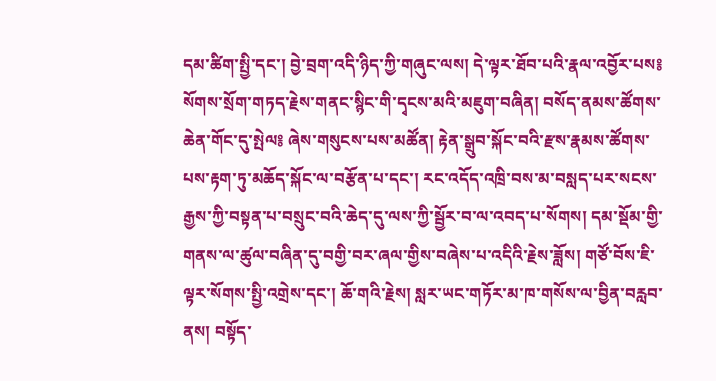དམ་ཚིག་སྤྱི་དང་། བྱེ་བྲག་འདི་ཉིད་ཀྱི་གཞུང་ལས། དེ་ལྟར་ཐོབ་པའི་རྣལ་འབྱོར་པས༔ སོགས་སྲོག་གཏད་རྗེས་གནང་སྙིང་གི་དྭངས་མའི་མཇུག་བཞིན། བསོད་ནམས་ཚོགས་ཆེན་གོང་དུ་སྤེལ༔ ཞེས་གསུངས་པས་མཚོན། རྟེན་སྒྲུབ་སྐོང་བའི་རྫས་རྣམས་ཚོགས་པས་རྟག་ཏུ་མཆོད་སྐོང་ལ་བརྩོན་པ་དང་། རང་འདོད་འཁྲི་བས་མ་བསླད་པར་སངས་རྒྱས་ཀྱི་བསྟན་པ་བསྲུང་བའི་ཆེད་དུ་ལས་ཀྱི་སྦྱོར་བ་ལ་འབད་པ་སོགས། དམ་སྡོམ་གྱི་གནས་ལ་ཚུལ་བཞིན་དུ་བགྱི་བར་ཞལ་གྱིས་བཞེས་པ་འདིའི་རྗེས་ཟློས། གཙོ་བོས་ཇི་ལྟར་སོགས་སྤྱི་འགྲེས་དང་། ཆོ་གའི་རྗེས། སླར་ཡང་གཏོར་མ་ཁ་གསོས་ལ་བྱིན་བརླབ་ནས། བསྟོད་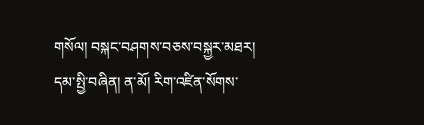གསོལ། བསྐང་བཤགས་བཅས་བསྐྱར་མཐར། དམ་སྤྱི་བཞིན། ན་མོ། རིག་འཛིན་སོགས་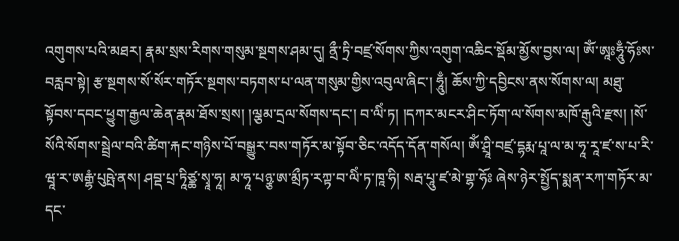འགུགས་པའི་མཐར། རྣམ་སྲས་རིགས་གསུམ་སྔགས་ཤམ་དུ། ནྲྀ་ཏྲི་བཛྲ་སོགས་ཀྱིས་འགུག་འཆིང་སྡོམ་མྱོས་བྱས་ལ། ཨོཾ་ཨཱཿཧཱུྃ་ཧོཿས་བརླབ་སྟེ། རྩ་སྔགས་སོ་སོར་གཏོར་སྔགས་བཏགས་པ་ལན་གསུམ་གྱིས་འབུལ་ཞིང་། ཧཱུྃ། ཆོས་ཀྱི་དབྱིངས་ནས་སོགས་ལ། མཐུ་སྟོབས་དབང་ཕྱུག་རྒྱལ་ཆེན་རྣམ་ཐོས་སྲས། །ལྕམ་དྲལ་སོགས་དང་། བ་ལིཾ་ཏ། །དཀར་མངར་ཤིང་ཏོག་ལ་སོགས་མཁོ་རྒུའི་རྫས། །སོ་སོའི་སོགས་སྦྲེལ་བའི་ཚིག་རྐང་གཉིས་པོ་བསྒྱུར་བས་གཏོར་མ་སྟོབ་ཅིང་འདོད་དོན་གསོལ། ཨོཾ་ཤྲཱི་བཛྲ་དྷརྨ་པཱ་ལ་མ་ཧཱ་རཱ་ཛ་ས་པ་རི་ཝཱ་ར་ཨརྒྷཾ་པུཥྤེ་ནས། ཤབྡ་པྲ་ཏཱིཙྪ་སྭཱ་ཧཱ། མ་ཧཱ་པཉྩ་ཨ་མྲྀཏ་རཀྟ་བ་ལིཾ་ཏ་ཁཱ་ཧི། སརྦ་པཱུ་ཛ་མེ་གྷ་ཧོཿ ཞེས་ཉེར་སྤྱོད་སྨན་རཀ་གཏོར་མ་དང་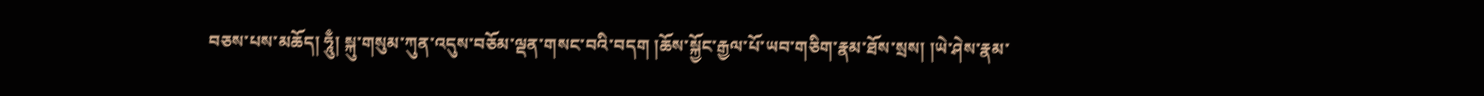བཅས་པས་མཆོད། ཧཱུྃ། སྐུ་གསུམ་ཀུན་འདུས་བཅོམ་ལྡན་གསང་བའི་བདག །ཆོས་སྐྱོང་རྒྱལ་པོ་ཡབ་གཅིག་རྣམ་ཐོས་སྲས། །ཡེ་ཤེས་རྣམ་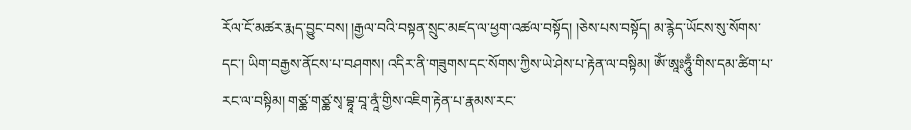རོལ་ངོ་མཚར་རྨད་བྱུང་བས། །རྒྱལ་བའི་བསྟན་སྲུང་མཛད་ལ་ཕྱག་འཚལ་བསྟོད། །ཅེས་པས་བསྟོད། མ་རྙེད་ཡོངས་སུ་སོགས་དང་། ཡིག་བརྒྱས་ནོངས་པ་བཤགས། འདིར་ནི་གཟུགས་དང་སོགས་ཀྱིས་ཡེ་ཤེས་པ་རྟེན་ལ་བསྟིམ། ཨོཾ་ཨཱཿཧཱུྃ་གིས་དམ་ཚིག་པ་རང་ལ་བསྟིམ། གཙྪ་གཙྪ་སྭ་བྷཱ་བཱ་ནཱཾ་གྱིས་འཇིག་རྟེན་པ་རྣམས་རང་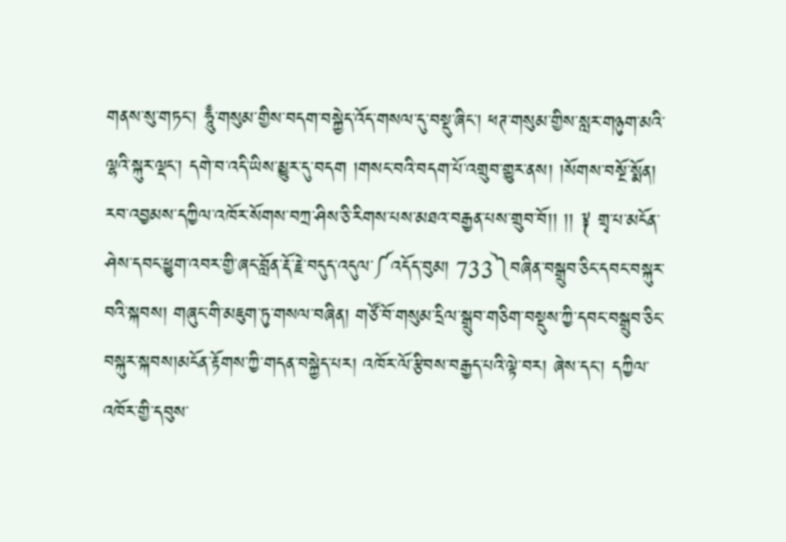གནས་སུ་གཏང་། ཧཱུྃ་གསུམ་གྱིས་བདག་བསྐྱེད་འོད་གསལ་དུ་བསྡུ་ཞིང་། ཕཊ་གསུམ་གྱིས་སླར་གཉུག་མའི་ལྷའི་སྐུར་ལྡང་། དགེ་བ་འདི་ཡིས་མྱུར་དུ་བདག །གསང་བའི་བདག་པོ་འགྲུབ་གྱུར་ནས། །སོགས་བསྔོ་སྨོན། རབ་འབྱམས་དཀྱིལ་འཁོར་སོགས་བཀྲ་ཤིས་ཅི་རིགས་པས་མཐའ་བརྒྱན་པས་གྲུབ་བོ།། །། ༈ གྲྭ་པ་མངོན་ཤེས་དབང་ཕྱུག་འབར་གྱི་ཞང་བློན་རྡོ་རྗེ་བདུད་འདུལ་༼འདོད་བུམ། 733༽བཞིན་བསྒྲུབ་ཅིང་དབང་བསྐུར་བའི་སྐབས། གཞུང་གི་མཇུག་ཏུ་གསལ་བཞིན། གཙོ་བོ་གསུམ་དྲིལ་སྒྲུབ་གཅིག་བསྡུས་ཀྱི་དབང་བསྒྲུབ་ཅིང་བསྐུར་སྐབས།མངོན་རྟོགས་ཀྱི་གདན་བསྐྱེད་པར། འཁོར་ལོ་རྩིབས་བརྒྱད་པའི་ལྟེ་བར། ཞེས་དང་། དཀྱིལ་འཁོར་གྱི་དབུས་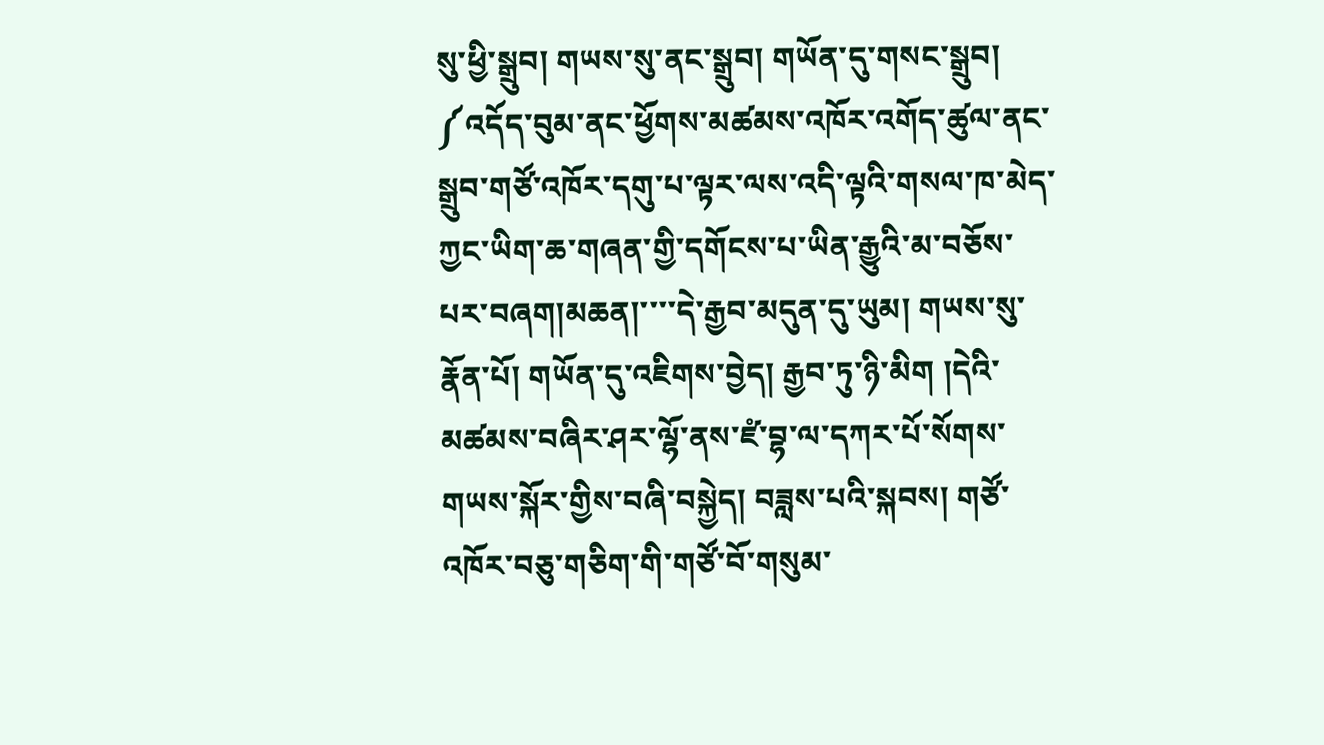སུ་ཕྱི་སྒྲུབ། གཡས་སུ་ནང་སྒྲུབ། གཡོན་དུ་གསང་སྒྲུབ། ༼འདོད་བུམ་ནང་ཕྱོགས་མཚམས་འཁོར་འགོད་ཚུལ་ནང་སྒྲུབ་གཙོ་འཁོར་དགུ་པ་ལྟར་ལས་འདི་ལྟའི་གསལ་ཁ་མེད་ཀྱང་ཡིག་ཆ་གཞན་གྱི་དགོངས་པ་ཡིན་རྒྱུའི་མ་བཅོས་པར་བཞག།མཆན།་་་་དེ་རྒྱབ་མདུན་དུ་ཡུམ། གཡས་སུ་རྣོན་པོ། གཡོན་དུ་འཇིགས་བྱེད། རྒྱབ་ཏུ་ཉི་མིག །དེའི་མཚམས་བཞིར་ཤར་ལྷོ་ནས་ཛཾ་བྷ་ལ་དཀར་པོ་སོགས་གཡས་སྐོར་གྱིས་བཞི་བསྐྱེད། བཟླས་པའི་སྐབས། གཙོ་འཁོར་བཅུ་གཅིག་གི་གཙོ་བོ་གསུམ་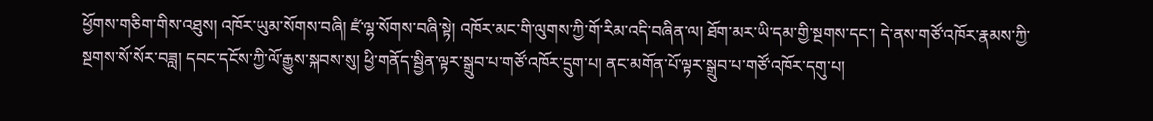ཕྱོགས་གཅིག་གིས་འཐུས། འཁོར་ཡུམ་སོགས་བཞི། ཛཾ་ལྷ་སོགས་བཞི་སྟེ། འཁོར་མང་གི་ལུགས་ཀྱི་གོ་རིམ་འདི་བཞིན་ལ། ཐོག་མར་ཡི་དམ་གྱི་སྔགས་དང་། དེ་ནས་གཙོ་འཁོར་རྣམས་ཀྱི་སྔགས་སོ་སོར་བཟླ། དབང་དངོས་ཀྱི་ལོ་རྒྱུས་སྐབས་སུ། ཕྱི་གནོད་སྦྱིན་ལྟར་སྒྲུབ་པ་གཙོ་འཁོར་དྲུག་པ། ནང་མགོན་པོ་ལྟར་སྒྲུབ་པ་གཙོ་འཁོར་དགུ་པ།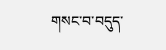གསང་བ་བདུད་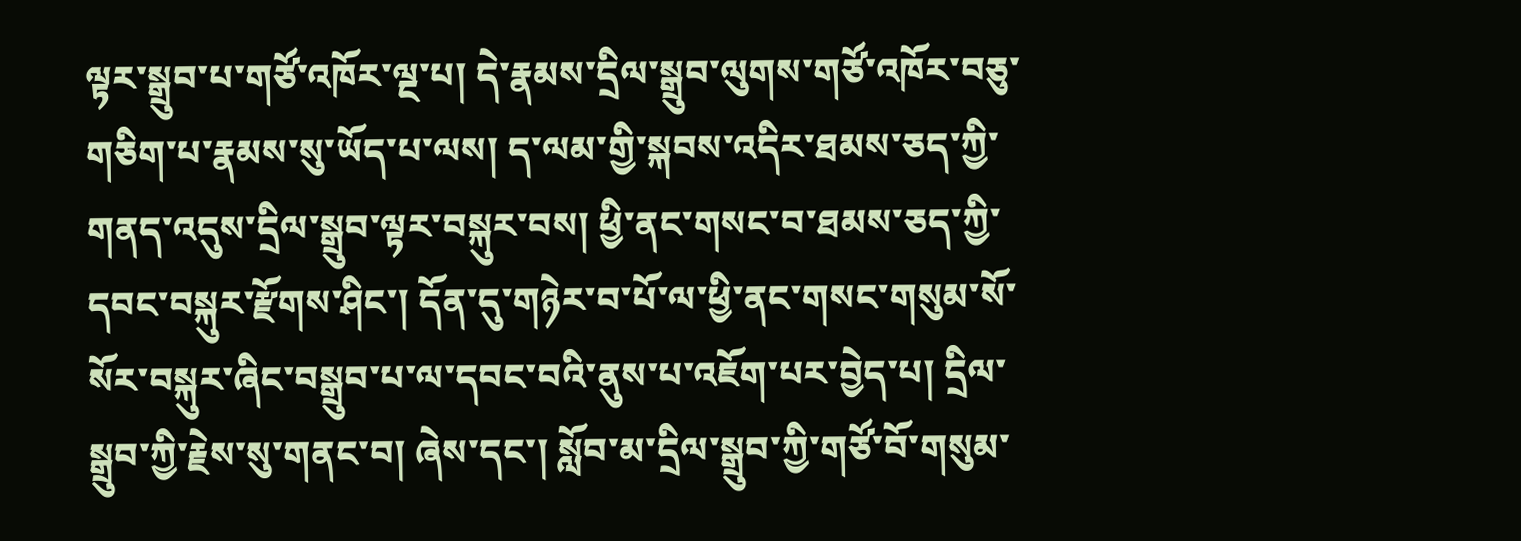ལྟར་སྒྲུབ་པ་གཙོ་འཁོར་ལྔ་པ། དེ་རྣམས་དྲིལ་སྒྲུབ་ལུགས་གཙོ་འཁོར་བཅུ་གཅིག་པ་རྣམས་སུ་ཡོད་པ་ལས། ད་ལམ་གྱི་སྐབས་འདིར་ཐམས་ཅད་ཀྱི་གནད་འདུས་དྲིལ་སྒྲུབ་ལྟར་བསྐུར་བས། ཕྱི་ནང་གསང་བ་ཐམས་ཅད་ཀྱི་དབང་བསྐུར་རྫོགས་ཤིང་། དོན་དུ་གཉེར་བ་པོ་ལ་ཕྱི་ནང་གསང་གསུམ་སོ་སོར་བསྐུར་ཞིང་བསྒྲུབ་པ་ལ་དབང་བའི་ནུས་པ་འཇོག་པར་བྱེད་པ། དྲིལ་སྒྲུབ་ཀྱི་རྗེས་སུ་གནང་བ། ཞེས་དང་། སློབ་མ་དྲིལ་སྒྲུབ་ཀྱི་གཙོ་བོ་གསུམ་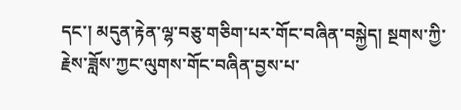དང་། མདུན་རྟེན་ལྷ་བཅུ་གཅིག་པར་གོང་བཞིན་བསྐྱེད། སྔགས་ཀྱི་རྗེས་ཟློས་ཀྱང་ལུགས་གོང་བཞིན་བྱས་པ་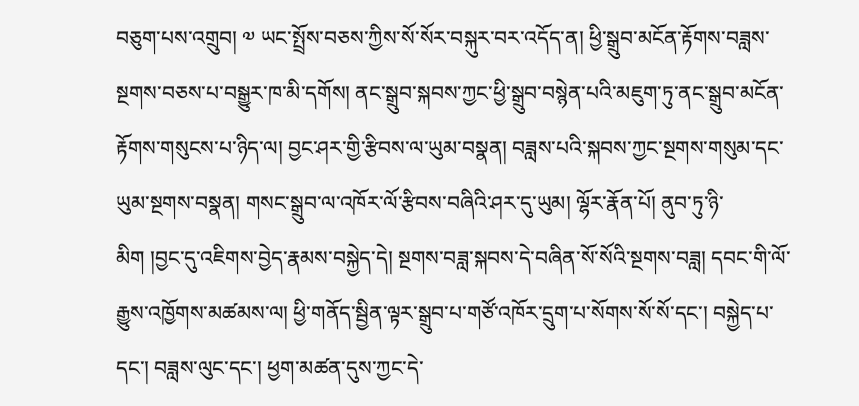བཅུག་པས་འགྲུབ། ༧ ཡང་སྤྲོས་བཅས་ཀྱིས་སོ་སོར་བསྐུར་བར་འདོད་ན། ཕྱི་སྒྲུབ་མངོན་རྟོགས་བཟླས་སྔགས་བཅས་པ་བསྒྱུར་ཁ་མི་དགོས། ནང་སྒྲུབ་སྐབས་ཀྱང་ཕྱི་སྒྲུབ་བསྙེན་པའི་མཇུག་ཏུ་ནང་སྒྲུབ་མངོན་རྟོགས་གསུངས་པ་ཉིད་ལ། བྱང་ཤར་གྱི་རྩིབས་ལ་ཡུམ་བསྣན། བཟླས་པའི་སྐབས་ཀྱང་སྔགས་གསུམ་དང་ཡུམ་སྔགས་བསྣན། གསང་སྒྲུབ་ལ་འཁོར་ལོ་རྩིབས་བཞིའི་ཤར་དུ་ཡུམ། ལྷོར་རྣོན་པོ། ནུབ་ཏུ་ཉི་མིག །བྱང་དུ་འཇིགས་བྱེད་རྣམས་བསྐྱེད་དེ། སྔགས་བཟླ་སྐབས་དེ་བཞིན་སོ་སོའི་སྔགས་བཟླ། དབང་གི་ལོ་རྒྱུས་འཁྱོགས་མཚམས་ལ། ཕྱི་གནོད་སྦྱིན་ལྟར་སྒྲུབ་པ་གཙོ་འཁོར་དྲུག་པ་སོགས་སོ་སོ་དང་། བསྐྱེད་པ་དང་། བཟླས་ལུང་དང་། ཕྱག་མཚན་དུས་ཀྱང་དེ་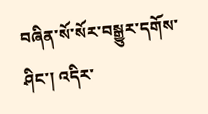བཞིན་སོ་སོར་བསྒྱུར་དགོས་ཤིང་། འདིར་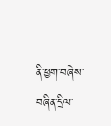ནི་ཕྱག་བཞེས་བཞིན་དྲིལ་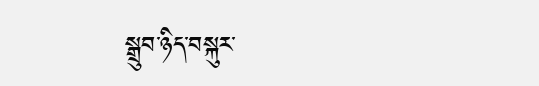སྒྲུབ་ཉིད་བསྐུར་